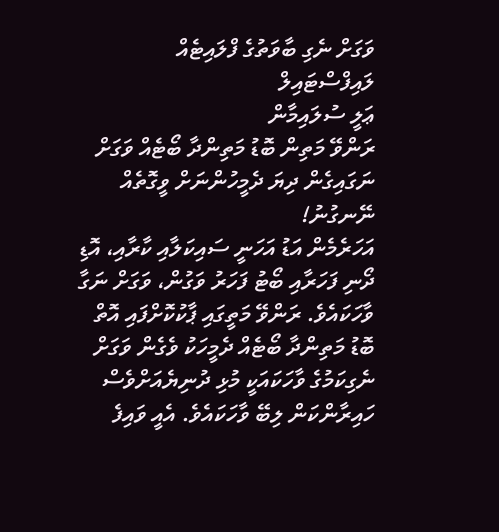ވަގަށް ނެގި ބާވަތުގެ ފްލައިޓެއް
ލައިފްސްޓައިލް
ޢަލީ ސުލައިމާން
ރަންވޭ މަތިން ބޮޑު މަތިންދާ ބޯޓެއް ވަގަށް ނަގައިގެން ދިޔަ ދެމީހުންނަށް ވީގޮތެއް ނޭނގުނު!
އަހަރެމެން އަޑު އަހަނީ ސައިކަލާއި ކާރާއި، އޮޑި ދޯނި ފަހަރާއި ބޯޓު ފަހަރު ވަގުން، ވަގަށް ނަގާ ވާހަކައެވެ. ރަންވޭ މަތީގައި ޕާކުކޮށްފައި އޮތް ބޮޑު މަތިންދާ ބޯޓެއް ދެމީހަކު ވެގެން ވަގަށް ނެގިކަމުގެ ވާހަކައަކީ މުޅި ދުނިޔެއަށްވެސް ހައިރާންކަން ލިބޭ ވާހަކައެވެ. އެއީ ވައިފެ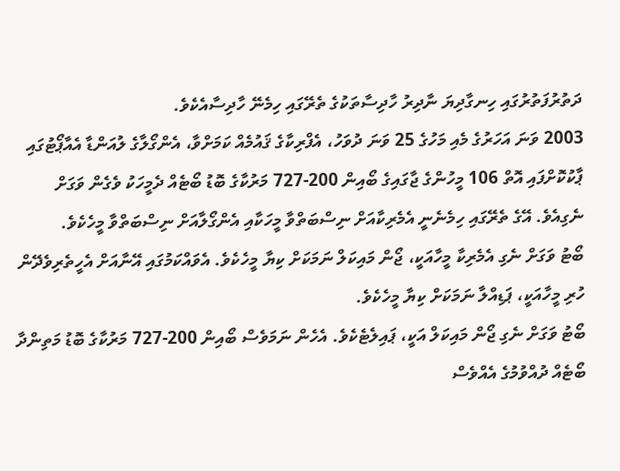ދަތުރުފަތުރުގައި ހިނގާދިޔަ ނާދިރު ހާދިސާތަކުގެ ތެރޭގައި ހިމެނޭ ހާދިސާއެކެވެ.
2003 ވަނަ އަހަރުގެ މެއި މަހުގެ 25 ވަނަ ދުވަހު، އެފްރިކާގެ ޤައުމެއް ކަމަށްވާ، އެންގޯލާގެ ލުއަންޑާ އެއާޕޯޓުގައި ޕާކުކޮށްފައި އޮތް 106 މީހުންގެ ޖާގައިގެ ބޯއިން 200-727 މަރުކާގެ ބޮޑު ބޯޓެއް ދެމީހަކު ވެގެން ވަގަށް ނެގިއެވެ. އޭގެ ތެރޭގައި ހިމެނެނީ އެމެރިކާއަށް ނިސްބަތްވާ މީހަކާއި އެންގޯލާއަށް ނިސްބަތްވާ މީހެކެވެ.
ބޯޓު ވަގަށް ނެގި އެމެރިކާ މީހާއަކީ، ޖޯން މައިކަލް ނަމަކަށް ކިޔާ މީހެކެވެ. އެވައްކަމުގައި އޭނާއަށް އެހީތެރިވެދޭން ހުރި މީހާއަކީ، ޕަޑިއްލާ ނަމަކަށް ކިޔާ މީހެކެވެ.
ބޯޓު ވަގަށް ނެގި ޖޯން މައިކަލް އަކީ، ޕައިލެޓެކެވެ. އެހެން ނަމަވެސް ބޯއިން 200-727 މަރުކާގެ ބޮޑު މަތިންދާ ބޯޓެއް ދުއްވުމުގެ އެއްވެސް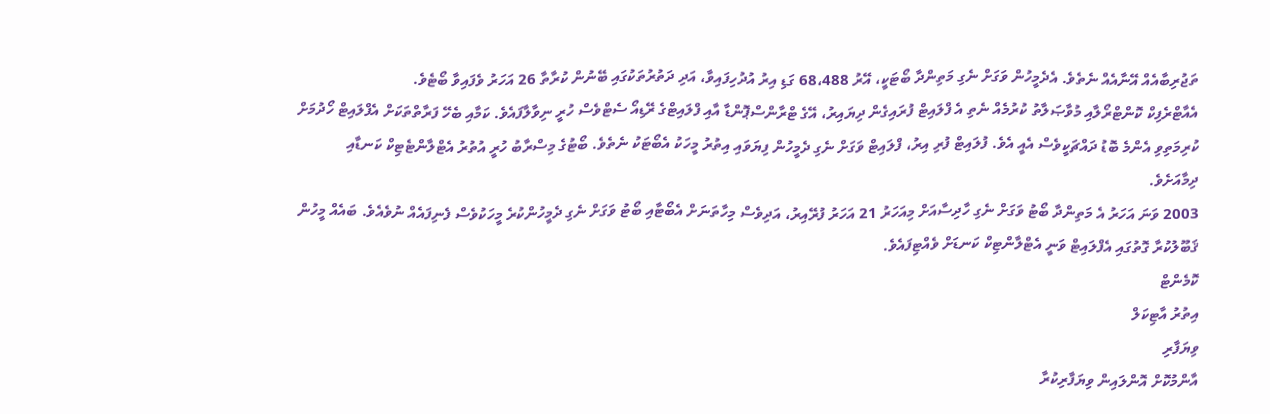ތަޖުރިބާއެއް އޭނާއެއް ނެތެވެ. އެދެމީހުން ވަގަށް ނެގި މަތިންދާ ބޯޓަކީ، އޭރު 68،488 ގަޑި އިރު އުދުހިފައިވާ، އަދި ދަތުރުތަކުގައި ބޭނުން ކުރާތާ 26 އަހަރު ވެފައިވާ ބޯޓެވެ.
އެއާޓްރެފިކް ކޮންޓްރޯލާއި މުވާޞަލާތު ކުރުމެއް ނެތި އެ ފްލައިޓް ފުރައިގެން ދިޔައިރު، އޭގެ ޓްރާންސްޕޮންޑާ އާއި ފްލައިޓްގެ ރޭޑިއޯ ސެޓްވެސް ހުރީ ނިވާލާފައެވެ. ކަމާއި ބެހޭ ފަރާތްތަކަށް އެފްލައިޓް ހޯދުމަށް ކުރިމަތިވި އެންމެ ބޮޑު ދައްޗަކީވެސް އެއީ އެވެ. ފުލައިޓް ފުރި އިރު، ފްލައިޓް ވަގަށް ނެގި ދެމީހުން ފިޔަވައި އިތުރު މީހަކު އެބޯޓަކު ނެތެވެ. ބޯޓުގެ މިސްރާބު ހުރީ އުތުރު އެޓްލާންޓެޓިކް ކަނޑާއި ދިމާއަށެވެ.
2003 ވަނަ އަހަރު އެ މަތިންދާ ބޯޓު ވަގަށް ނެގި ހާދިސާއަށް މިއަހަރު 21 އަހަރު ފުރޭއިރު، އަދިވެސް މިހާތަނަށް އެބޯޓާއި ބޯޓު ވަގަށް ނެގި ދެމީހުންކުރެ މީހަކުވެސް ފެނިފައެއް ނުވެއެވެ. ބައެއް މީހުން ޤަބޫލުކުރާ ގޮތުގައި އެފްލައިޓް ވަނީ އެޓްލާންޓިކް ކަނޑަށް ވެއްޓިފައެވެ.
ކޮމެންޓް
އިތުރު އާޓިކަލް
ވިޔަފާރި
އާންމުކޮށް އޮންލައިން ވިޔަފާރިކުރާ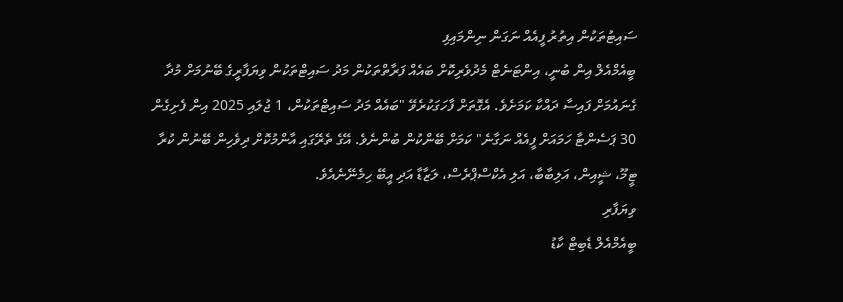ސައިޓުތަކުން އިތުރު ފީއެއް ނަގަން ނިންމައިފި
ބީއެމްއެލް އިން ބުނީ، އިންޓަނެޓް މެދުވެރިކޮށް ބައެއް ފަރާތްތަކުން މަދު ސައިޓްތަކުން ވިޔަފާރީގެ ބޭނުމަށް މުދާ ގެނައުމަށް ފައިސާ ދައްކާ ކަމަށެވެ. އެގޮތަށް ފާހަގަކުރެވޭ "ބައެއް މަދު ސައިޓްތަކުން، 1 ޖުލައި 2025 އިން ފެށިގެން 30 ޕަސެންޓާ ހަމައަށް ފީއެއް ނަގާނެ" ކަމަށް ބޭންކުން ބުންނެވެ. އޭގެ ތެރޭގައި އާންމުކޮށް ދިވެހިން ބޭނުން ކުރާ ޓީމޫ، ޝީއިން، އަލިބާބާ، އަލި އެކްސްޕްރެސް، ލަޒާޑާ އަދި އީބޭ ހިމެނޭނެއެވެ.
ވިޔަފާރި
ބީއެމްއެލް ޑެބިޓް ކާޑު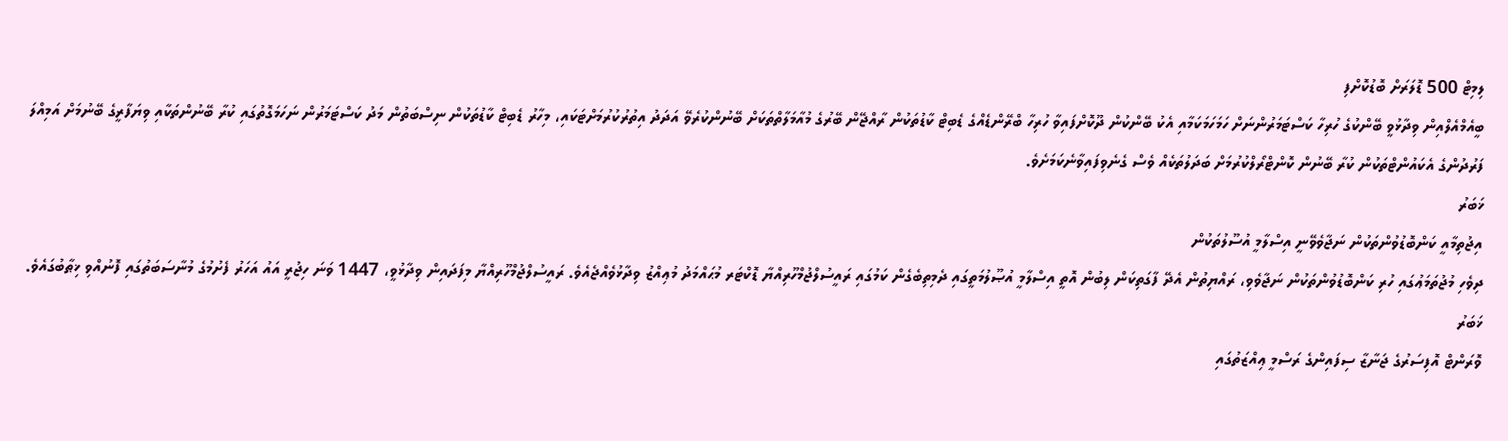ލިމިޓް 500 ޑޮލަރަށް ބޮޑުކޮށްފި
ބީއެމްއެލްއިން ވިދާޅުވީ ބޭންކުގެ ހުރިހާ ކަސްޓަމަރުންނަށް ހަމަހަމަކަމާއި އެކު ބޭންކުން ދޫކޮށްފައިވާ ހުރިހާ ބްރޭންޑެއްގެ ޑެބިޓް ކާޑުތަކުން ރާއްޖޭން ބޭރުގެ މުއާމަލާތްތަކަށް ބޭނުންކުރެވޭ އަދަދު އިތުރުކުރުމަށްޓަކައި، މިހާރު ޑެބިޓް ކާޑުތަކުން ނިސްބަތުން މަދު ކަސްޓަމަރުން ނަހަމަގޮތުގައި ކުރާ ބޭނުންތަކާއި ވިޔަފާރީގެ ބޭނުމަށް އަމިއްލަ ފަރުދުންގެ އެކައުންޓްތަކުން ކުރާ ބޭނުން ކޮންޓްރޯލްކުރުމަށް ބަދަލުތަކެއް ވެސް ގެނެވިފައިވާނެކަމަށެވެ.
ޚަބަރު
އިޖުތިމާއީ ކަންބޮޑުވުންތަކުން ނަޖާވެވޭނީ އިސްލާމީ އުސޫލުތަކުން
ދިވެހި މުޖުތަމަޢުގައި ހުރި ކަންބޮޑުވުންތަކުން ނަޖާވެވި، ރައްޔިތުން އެދޭ ފާގަތިކަން ލިބުން އޮތީ އިސްލާމީ އުޞޫލުމަތީގައި ދެމިތިބެގެން ކަމުގައި ރައީސުލްޖުމްހޫރިއްޔާ ޑޮކްޓަރ މުޙައްމަދު މުޢިއްޒު ވިދާޅުވެއްޖެއެވެ. ރައީސުލްޖުމްހޫރިއްޔާ މިފަދައިން ވިދާޅުވީ، 1447 ވަނަ ހިޖުރީ އައު އަހަރު ފެށުމުގެ މުނާސަބަތުގައި ފޮނުއްވި ޚިޠާބުގައެވެ.
ޚަބަރު
ވޮރަންޓް އޮފިސަރުގެ ޖަނާޒާ ސިފައިންގެ ރަސްމީ ޢިއްޒަތުގައި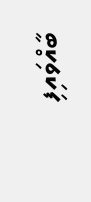ބާއްވައިފި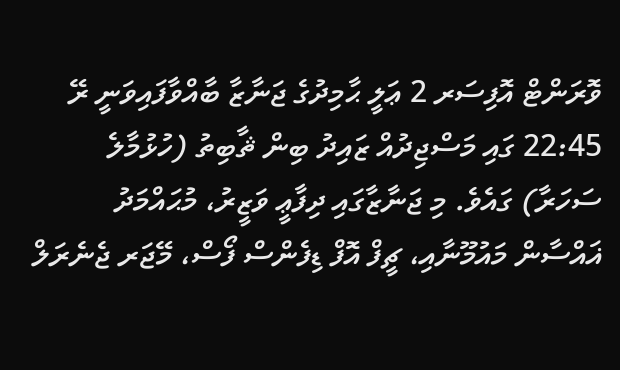ވޮރަންޓް އޮފިސަރ 2 ޢަލީ ޙާމިދުގެ ޖަނާޒާ ބާއްވާފައިވަނީ ރޭ 22:45 ގައި މަސްޖިދުއް ޒައިދު ބިން ޘާބިތު (ހުޅުމާލެ ސަހަރާ) ގައެވެ. މި ޖަނާޒާގައި ދިފާޢީ ވަޒީރު، މުޙައްމަދު ޣައްސާން މައުމޫނާއި، ޗީފް އޮފް ޑިފެންސް ފޯސް، މޭޖަރ ޖެނެރަލް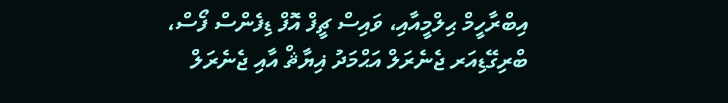އިބްރާހީމް ޙިލްމީއާއި، ވައިސް ޗީފް އޮފް ޑިފެންސް ފޯސް، ބްރިގޭޑިއަރ ޖެނެރަލް އަޙްމަދު ޣިޔާޘް އާއި ޖެނެރަލް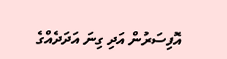އޮފިސަރުން އަދި ގިނަ އަދަދެއްގެ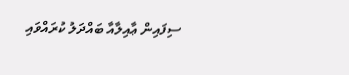ސިފައިން ޢާއިލާއާ ބައްދަލު ކުރައްވައި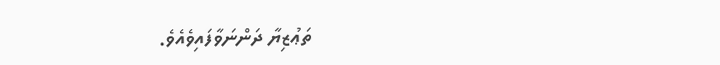ތަޢުޒިޔާ ދަންނަވާފައިވެއެވެ.